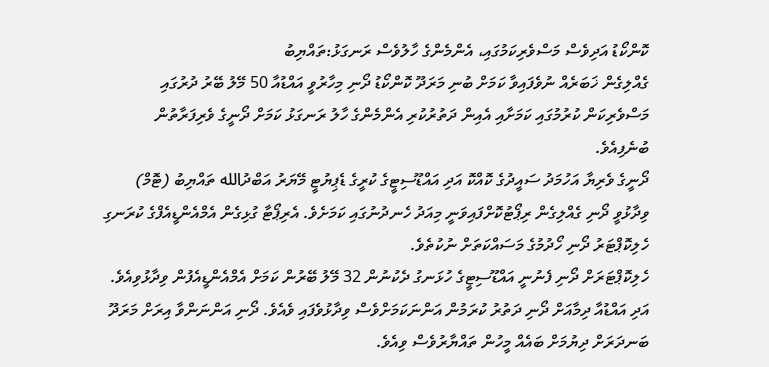ކޮންކޯޑު އަދިވެސް މަސްވެރިކަމުގައި، އެންމެންގެ ހާލުވެސް ރަނގަޅު:ތައްޔިބު
ގެއްލިގެން ޚަބަރެއް ނުވެފައިވާ ކަމަށް ބުނި މަރަދޫ ކޮންކޯޑު ދޯނި މިހާރުވީ އައްޑުއާ 50 މޭލު ބޭރު ދުރުގައި މަސްވެރިކަން ކުރުމުގައި ކަމަށާއި އެއިން ދަތުރުކުރި އެންމެންގެ ހާލު ރަނގަޅު ކަމަށް ދޯނީގެ ވެރިފަރާތުން ބުނެފިއެވެ.
ދޯނީގެ ވެރިޔާ އަހުމަދު ސައީދުގެ ކޮއްކޮ އަދި އައްޑޫސިޓީގެ ކުރީގެ ޑެޕިޔުޓީ މޭޔަރު އަބްދުالله ތައްޔިބު (ޓޮމް) ވިދާޅުވީ ދޯނި ގެއްލިގެން ރިޕޯޓުކޮށްފައިވަނީ މިއަދު ހެނދުނުގައި ކަމަށެވެ. އެރިޕޯޓާ ގުޅިގެން އެމްއެންޑީއެފްގެ ކުރަނގި ހެލިކޮޕްޓަރު ދޯނި ހޯދުމުގެ މަސައްކަތަށް ނުކުތެވެ.
ހެލިކޮޕްޓަރަށް ދޯނި ފެނުނީ އައްޑޫސިޓީގެ ހުޅަނގު ދެކުނުން 32 މޭލު ބޭރުން ކަމަށް އެމްއެންޑީއެފުން ވިދާޅުވިއެވެ. އަދި އައްޑުއާ ދިމާއަށް ދޯނި ދަތުރު ކުރަމުން އަންނަކަމަށްވެސް ވިދާޅުވެފައި ވެއެވެ. ދޯނި އަންނަންވާ އިރަށް މަރަދޫ ބަނދަރަށް ދިޔުމަށް ބައެއް މީހުން ތައްޔާރުވެސް ވިއެވެ.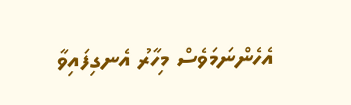އެހެންނަމަވެސް މިހާރު އެނގިފައިވާ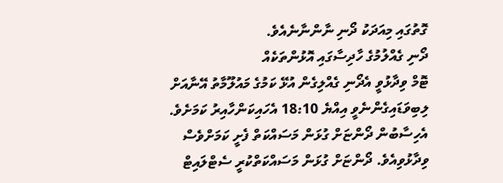ގޮތުގައި މިއަދަކު ދޯނި ނާންނާނެއެވެ.
ދޯނި ގެއްލުމުގެ ހާދިސާގައި އޮޅުންތަކެއް
ޓޮމް ވިދާޅުވީ އެދޯނި ގެއްލިގެން އުޅޭ ކަމުގެ މައުލޫމާތު އޭނާއަށް ލިބިވަޑައިގެންނެވީ އިއްޔެ 18:10 އެހައިކަންހާއިރު ކަމަށެވެ. އެހިސާބުން ދޯންޏަށް ގުޅަން މަސައްކަތް ފެށީ ކަމަށްވެސް ވިދާޅުވިއެވެ. ދޯންޏަށް ގުޅަން މަސައްކަތްކުރީ ސެޓްލައިޓް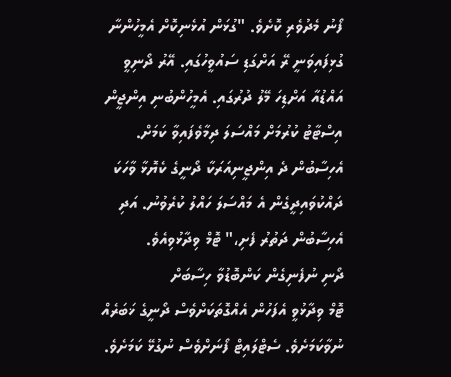ފޯނު މެދުވެރި ކޮށެވެ. "ގުޅަން އުޅެނިކޮށް އެމީހުންނާ ގުޅިފައިވަނީ ރޭ އަށްގަޑި ސައުވީހުގައި. އޭރު ދޯނިވީ އައްޑުއާ އަށްޑިހަ މޭލު ދުރުގައި. އެމީހުންބުނި އިންޖީން އިސްޓާޓު ކުރުމަށް މައްސަލަ ދިމާވެފައިވާ ކަމަށް. އެހިސާބުން ދެ އިންޖީނިއަރަކާ ދޯނީގެ ކެޔޮޅާ ވާހަކަ ދައްކުވައިދީގެން އެ މައްސަލަ ހައްލު ކުރެވުނު. އަދި އެހިސާބުން ދަތުރު ފެށި،" ޓޮމް ވިދާޅުވިއެވެ.
ދޯނި ނުފެނިގެން ކަންބޮޑުވާ ހިސާބަށް
ޓޮމް ވިދާޅުވީ އެފަހުން އެއްގޮތަކަށްވެސް ދޯނީގެ ޚަބަރެއް ނުވާކަމަށެވެ. ސެޓްލައިޓް ފޯނަށްވެސް ނުގުޅޭ ކަމަށެވެ.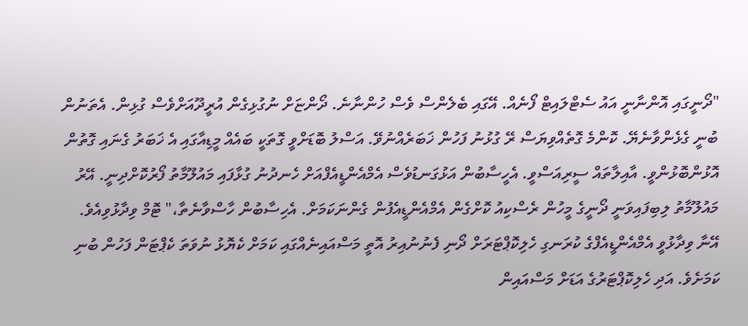"ދޯނީގައި އޮންނާނީ އައު ސެޓްލައިޓް ފޯނެއް. އޭގައި ބެލެންސް ވެސް ހުންނާނެ. ދޯންޏަށް ނުގުޅިގެން އުރީދޫއަށްވެސް ގުޅިން. އެތަނުން ބުނީ ގެޅެންވާނެޔޭ. ކޮންމެ ގޮތެއްވިޔަސް ރޭ ގުޅުނު ފަހުން ޚަބަރެއްނުވޭ. އަސްލު ބޮޑަށްވީ ގޮތަކީ ބައެއް މީޑިއާގައި އެ ޚަބަރު ގެނައި ގޮތުން އޮޅުންބޮޅުންވީ. އާއިލާތައް ސީރިއަސްވީ. އެހީސާބުން އަޅުގަނޑުވެސް އެމްއެންޑީއެފްއަށް ހެނދުނު ގުޅާފައި މައުލޫމާތު ފޯރުކޮށްދިނީ. އޭރު މައުލޫމާތު ލިބިފައިވަނީ ދޯނީގެ މީހުން ރެސްކިއު ކޮށްގެން އެމްއެންޑީއެފުން ގެންނަކަމަށް. އެހިސާބުން ހާސްވާނެތާ،" ޓޮމް ވިދާޅުވިއެވެ.
އޭނާ ވިދާޅުވީ އެމްއެންޑީއެފްގެ ކުރަނގި ހެލިކޮޕްޓަރަށް ދޯނި ފެނުނުއިރު އޮތީ މަސްއައިނެއްގައި ކަމަށް ކެޔޮޅު ނުވަތަ ކެޕްޓަން ފަހުން ބުނި ކަމަށެވެ. އަދި ހެލިކޮޕްޓަރުގެ އަޑަށް މަސްއައިން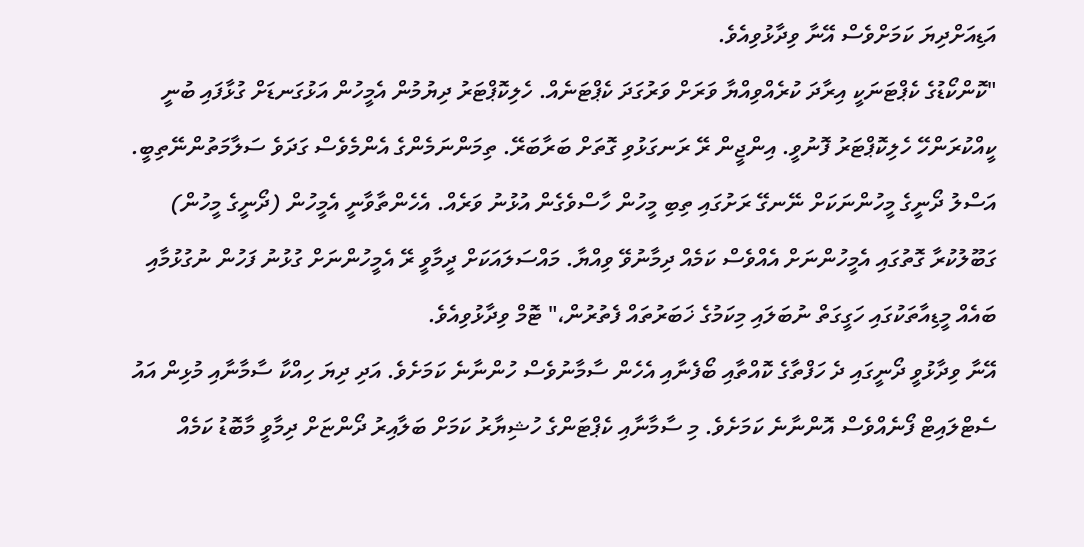އަޑިއަށްދިޔަ ކަމަށްވެސް އޭނާ ވިދާޅުވިއެވެ.
"ކޮންކޯޑުގެ ކެޕްޓަނަކީ އިރާދަ ކުރެއްވިއްޔާ ވަރަށް ވަރުގަދަ ކެޕްޓަނެއް. ހެލިކޮޕްޓަރު ދިޔުމުން އެމީހުން އަޅުގަނޑަށް ގުޅާފައި ބުނީ ކީއްކުރަންހޭ ހެލިކޮޕްޓަރު ފޮނުވީ. އިންޖީން ރޭ ރަނގަޅުވި ގޮތަށް ބަރާބަރޭ. ތިމަންނަމެންގެ އެންމެވެސް ގަދަވެ ސަލާމަތުންނޭތިބީ. އަސްލު ދޯނީގެ މީހުންނަކަށް ނޭނގޭ ރަށުގައި ތިބި މީހުން ހާސްވެގެން އުޅުނު ވަރެއް. އެހެންތާވާނީ އެމީހުން (ދޯނީގެ މީހުން) ގަބޫލުކުރާ ގޮތުގައި އެމީހުންނަށް އެއްވެސް ކަމެއް ދިމާނުވޭ ވިއްޔާ. މައްސަލައަކަށް ދީމާވީ ރޭ އެމީހުންނަށް ގުޅުނު ފަހުން ނުގުޅުމާއި ބައެއް މީޑިއާތަކުގައި ހަގީގަތް ނުބަލައި މިކަމުގެ ޚަބަރުތައް ފެތުރުން،" ޓޮމް ވިދާޅުވިއެވެ.
އޭނާ ވިދާޅުވީ ދޯނީގައި ދެ ހަފްތާގެ ކޮއްތާއި ބޯފެނާއި އެހެން ސާމާނުވެސް ހުންނާނެ ކަމަށެވެ. އަދި ދިޔަ ހިއްކާ ސާމާނާއި މުޅިން އައު ސެޓްލައިޓް ފޯނެއްވެސް އޮންނާނެ ކަމަށެވެ. މި ސާމާނާއި ކެޕްޓަންގެ ހުޝިޔާރު ކަމަށް ބަލާއިރު ދޯންޏަށް ދިމާވީ މާބޮޑު ކަމެއް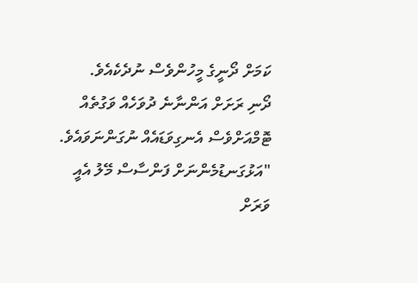ކަމަށް ދޯނީގެ މީހުންވެސް ނުދެކެއެވެ.
ދޯނި ރަށަށް އަންނާނެ ދުވަހެއް ވަގުތެއް ޓޮމްއަށްވެސް އެނގިވަޑައެއް ނުގަންނަވައެވެ. "އަޅުގަނޑުމެންނަށް ފަންސާސް މޭލު އެއީ ވަރަށް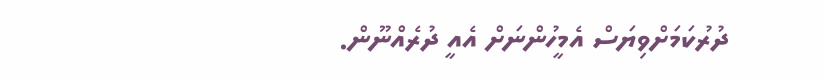ދުރުކަމަށްވިޔަސް އެމީހުންނަށް އެއީ ދުރެއްނޫން.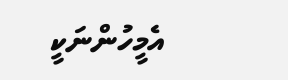އެމީހުންނަކީ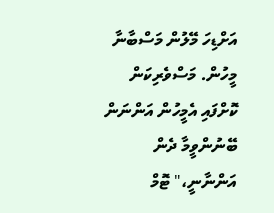އަށްޑިހަ މޭލުން މަސްބާނާ މީހުން. މަސްވެރިކަން ކޮށްފައި އެމީހުން އަންނަން ބޭނުންވީމާ ދެން އަންނާނީ،" ޓޮމް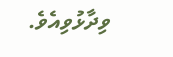ވިދާޅުވިއެވެ.